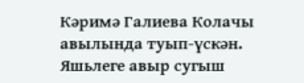Кәримә Галиева Колачы авылында туып-үскән. Яшьлеге авыр сугыш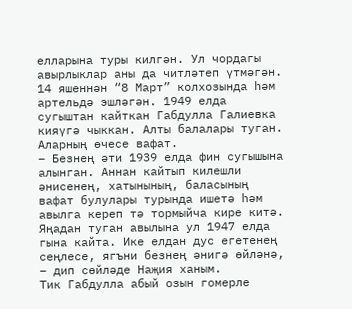елларына туры килгән. Ул чордагы авырлыклар аны да читләтеп үтмәгән. 14 яшеннән “8 Март” колхозында һәм артельдә эшләгән. 1949 елда сугыштан кайткан Габдулла Галиевка кияүгә чыккан. Алты балалары туган. Аларның өчесе вафат.
– Безнең әти 1939 елда фин сугышына алынган. Аннан кайтып килешли әнисенең, хатынының, баласының вафат булулары турында ишетә һәм авылга кереп тә тормыйча кире китә. Яңадан туган авылына ул 1947 елда гына кайта. Ике елдан дус егетенең сеңлесе, ягъни безнең әнигә өйләнә, – дип сөйләде Наҗия ханым.
Тик Габдулла абый озын гомерле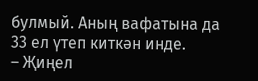булмый. Аның вафатына да 33 ел үтеп киткән инде.
– Җиңел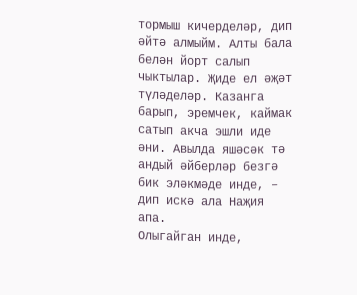тормыш кичерделәр, дип әйтә алмыйм. Алты бала белән йорт салып чыктылар. Җиде ел әҗәт түләделәр. Казанга барып, эремчек, каймак сатып акча эшли иде әни. Авылда яшәсәк тә андый әйберләр безгә бик эләкмәде инде, – дип искә ала Наҗия апа.
Олыгайган инде,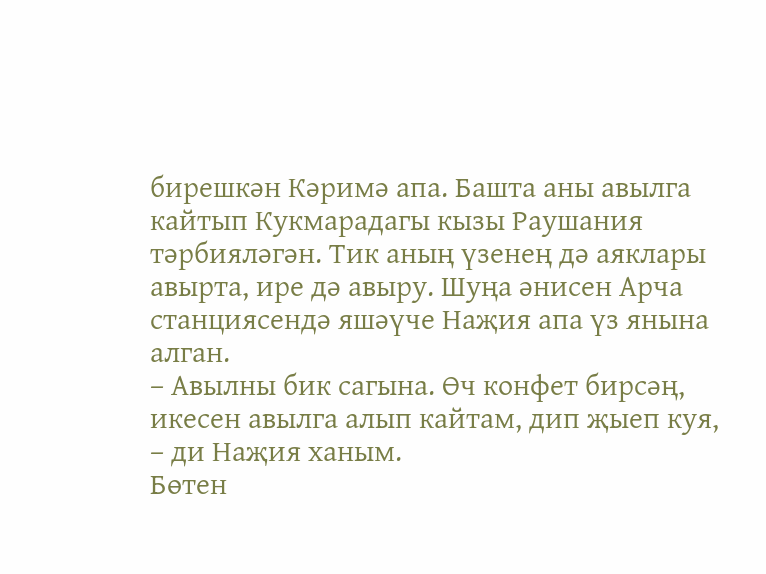бирешкән Кәримә апа. Башта аны авылга кайтып Кукмарадагы кызы Раушания тәрбияләгән. Тик аның үзенең дә аяклары авырта, ире дә авыру. Шуңа әнисен Арча станциясендә яшәүче Наҗия апа үз янына алган.
– Авылны бик сагына. Өч конфет бирсәң, икесен авылга алып кайтам, дип җыеп куя, – ди Наҗия ханым.
Бөтен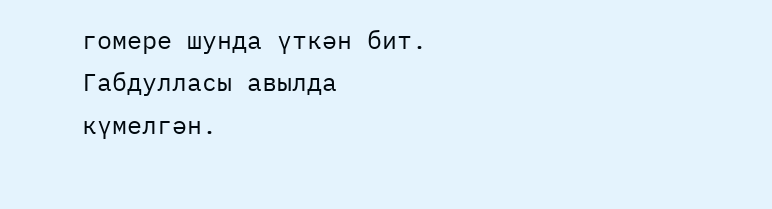гомере шунда үткән бит. Габдулласы авылда күмелгән.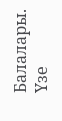Балалары. Үзе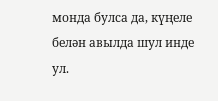монда булса да, күңеле белән авылда шул инде ул.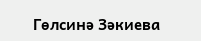Гөлсинә Зәкиева